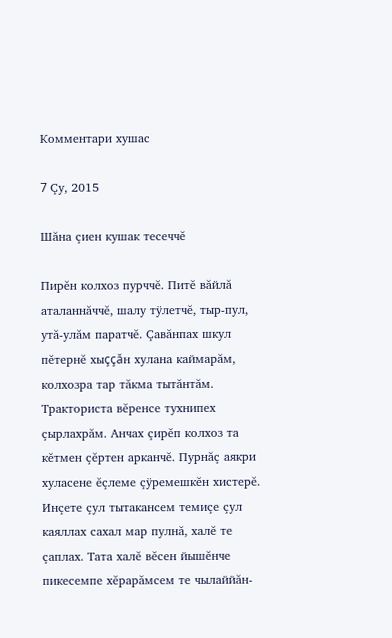Комментари хушас

7 Çу, 2015

Шăна çиен кушак тесеччĕ

Пирĕн колхоз пурччĕ. Питĕ вăйлă аталаннăччĕ, шалу тÿлетчĕ, тыр-пул, утă-улăм паратчĕ. Çавăнпах шкул пĕтернĕ хыççăн хулана каймарăм, колхозра тар тăкма тытăнтăм. Тракториста вĕренсе тухнипех çырлахрăм. Анчах çирĕп колхоз та кĕтмен çĕртен арканчĕ. Пурнăç аякри хуласене ĕçлеме çÿремешкĕн хистерĕ. Инçете çул тытакансем темиçе çул каяллах сахал мар пулнă, халĕ те çаплах. Тата халĕ вĕсен йышĕнче пикесемпе хĕрарăмсем те чылаййăн-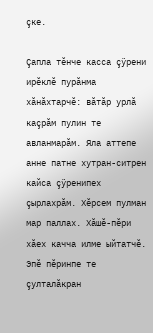çке.

Çапла тĕнче касса çÿрени ирĕклĕ пурăнма хăнăхтарчĕ: вăтăр урлă каçрăм пулин те авланмарăм. Яла аттепе анне патне хутран-ситрен кайса çÿренипех çырлахрăм. Хĕрсем пулман мар паллах. Хăшĕ-пĕри хăех качча илме ыйтатчĕ. Эпĕ пĕринпе те çулталăкран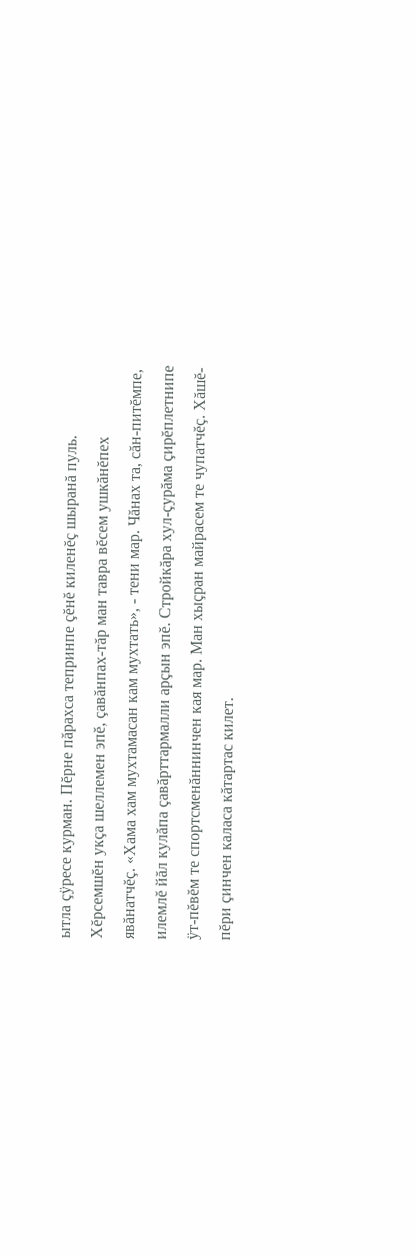ытла çÿресе курман. Пĕрне пăрахса тепринпе çĕнĕ киленĕç шыранă пуль. Хĕрсемшĕн укçа шеллемен эпĕ, çавăнпах-тăр ман тавра вĕсем ушкăнĕпех явăнатчĕç. «Хама хам мухтамасан кам мухтать», - тени мар. Чăнах та, сăн-питĕмпе, илемлĕ йăл кулăпа çавăрттармалли арçын эпĕ. Стройкăра хул-çурăма çирĕплетнипе ÿт-пĕвĕм те спортсменăннинчен кая мар. Ман хыçран майрасем те чупатчĕç. Хăшĕ-пĕри çинчен каласа кăтартас килет.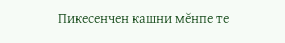Пикесенчен кашни мĕнпе те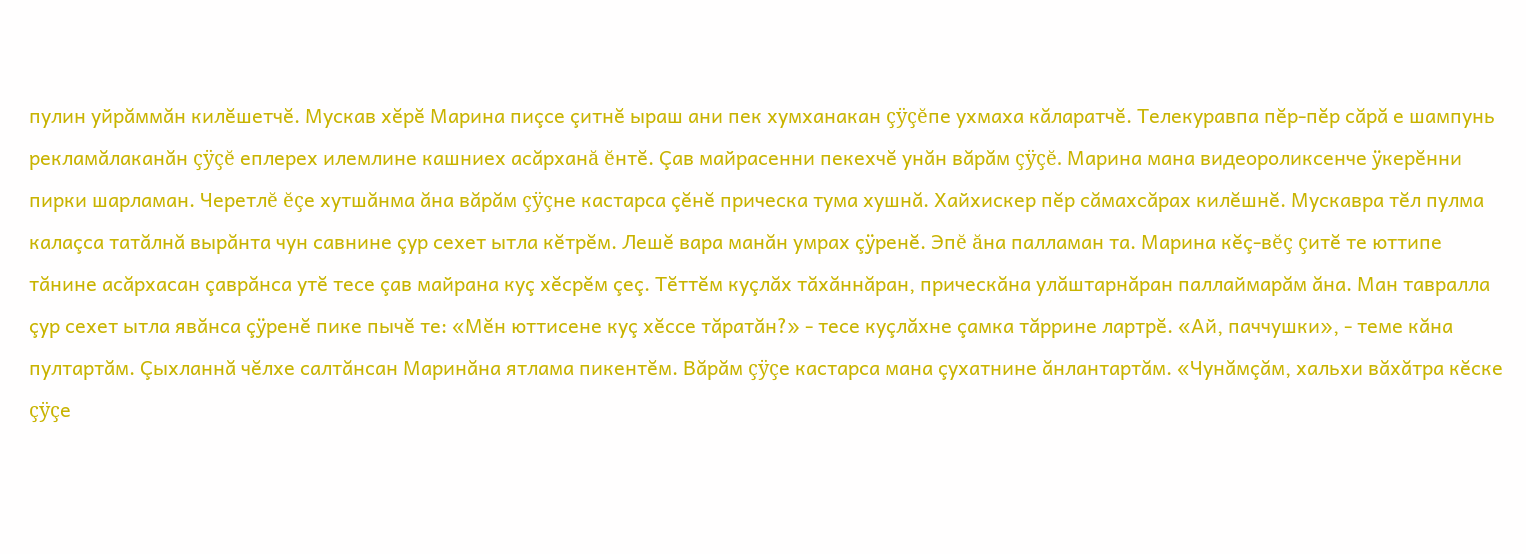пулин уйрăммăн килĕшетчĕ. Мускав хĕрĕ Марина пиçсе çитнĕ ыраш ани пек хумханакан çÿçĕпе ухмаха кăларатчĕ. Телекуравпа пĕр-пĕр сăрă е шампунь рекламăлаканăн çÿçĕ еплерех илемлине кашниех асăрханă ĕнтĕ. Çав майрасенни пекехчĕ унăн вăрăм çÿçĕ. Марина мана видеороликсенче ÿкерĕнни пирки шарламан. Черетлĕ ĕçе хутшăнма ăна вăрăм çÿçне кастарса çĕнĕ прическа тума хушнă. Хайхискер пĕр сăмахсăрах килĕшнĕ. Мускавра тĕл пулма калаçса татăлнă вырăнта чун савнине çур сехет ытла кĕтрĕм. Лешĕ вара манăн умрах çÿренĕ. Эпĕ ăна палламан та. Марина кĕç-вĕç çитĕ те юттипе тăнине асăрхасан çаврăнса утĕ тесе çав майрана куç хĕсрĕм çеç. Тĕттĕм куçлăх тăхăннăран, прическăна улăштарнăран паллаймарăм ăна. Ман тавралла çур сехет ытла явăнса çÿренĕ пике пычĕ те: «Мĕн юттисене куç хĕссе тăратăн?» - тесе куçлăхне çамка тăррине лартрĕ. «Ай, паччушки», - теме кăна пултартăм. Çыхланнă чĕлхе салтăнсан Маринăна ятлама пикентĕм. Вăрăм çÿçе кастарса мана çухатнине ăнлантартăм. «Чунăмçăм, хальхи вăхăтра кĕске çÿçе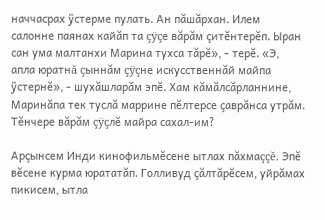наччасрах ÿстерме пулать. Ан пăшăрхан. Илем салонне паянах кайăп та çÿçе вăрăм çитĕнтерĕп. Ыран сан ума малтанхи Марина тухса тăрĕ», - терĕ. «Э, апла юратнă çыннăм çÿçне искусственнăй майпа ÿстернĕ», - шухăшларăм эпĕ. Хам кăмăлсăрланнине, Маринăпа тек туслă маррине пĕлтерсе çаврăнса утрăм. Тĕнчере вăрăм çÿçлĕ майра сахал-им?

Арçынсем Инди кинофильмĕсене ытлах пăхмаççĕ. Эпĕ вĕсене курма юрататăп. Голливуд çăлтăрĕсем, уйрăмах пикисем, ытла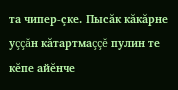та чипер-çке. Пысăк кăкăрне уççăн кăтартмаççĕ пулин те кĕпе айĕнче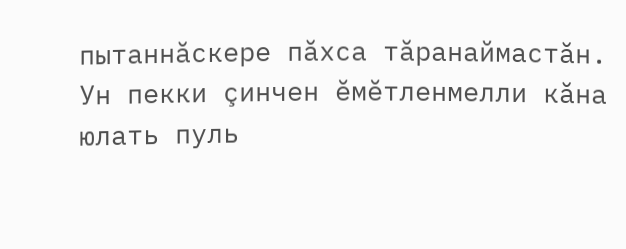пытаннăскере пăхса тăранаймастăн. Ун пекки çинчен ĕмĕтленмелли кăна юлать пуль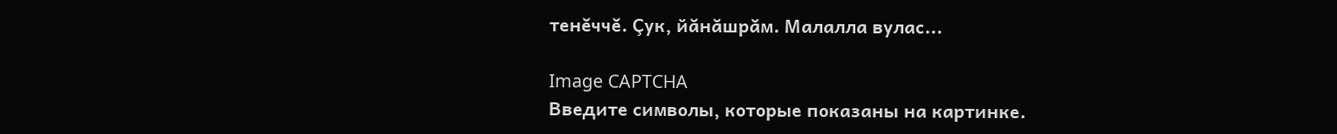тенĕччĕ. Çук, йăнăшрăм. Малалла вулас...

Image CAPTCHA
Введите символы, которые показаны на картинке.